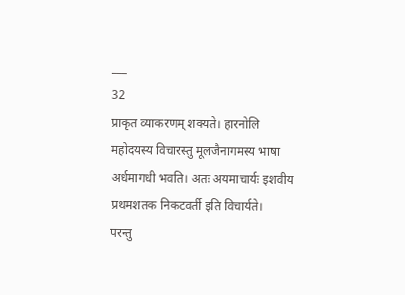___
32
प्राकृत व्याकरणम् शक्यते। हारनोलि महोदयस्य विचारस्तु मूलजैनागमस्य भाषा अर्धमागधी भवति। अतः अयमाचार्यः इशवीय प्रथमशतक निकटवर्ती इति विचार्यते।
परन्तु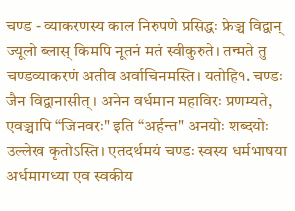चण्ड - व्याकरणस्य काल निरुपणे प्रसिद्धः फ्रेञ्च विद्वान् ज्यूलो ब्लास् किमपि नूतनं मतं स्वीकुरुते। तन्मते तु चण्डव्याकरणं अतीव अर्वाचिनमस्ति। यतोहि१. चण्डः जैन विद्वानासीत्। अनेन वर्धमान महाविरः प्रणम्यते,
एवञ्चापि “जिनवरः" इति “अर्हन्त" अनयोः शब्दयोः उल्लेख कृतोऽस्ति। एतदर्थमयं चण्डः स्वस्य धर्मभाषया अर्धमागध्या एव स्वकीय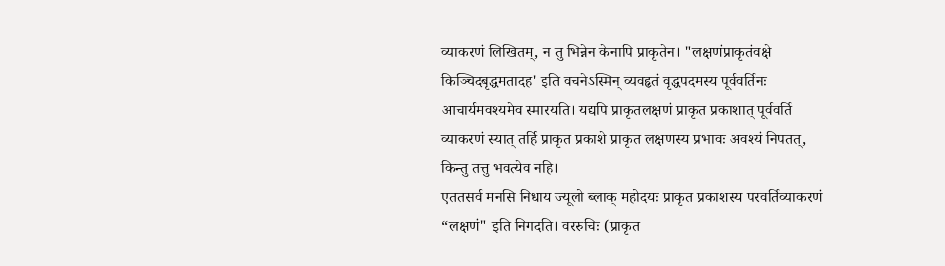व्याकरणं लिखितम्, न तु भिन्नेन केनापि प्राकृतेन। "लक्षणंप्राकृतंवक्षे किञ्चिदबृद्धमतादह' इति वचनेऽस्मिन् व्यवहृतं वृद्धपदमस्य पूर्ववर्तिनः आचार्यमवश्यमेव स्मारयति। यद्यपि प्राकृतलक्षणं प्राकृत प्रकाशात् पूर्ववर्ति व्याकरणं स्यात् तर्हि प्राकृत प्रकाशे प्राकृत लक्षणस्य प्रभावः अवश्यं निपतत्, किन्तु तत्तु भवत्येव नहि।
एततसर्व मनसि निधाय ज्यूलो ब्लाक् महोदयः प्राकृत प्रकाशस्य परवर्तिव्याकरणं “लक्षणं" इति निगदति। वररुचिः (प्राकृत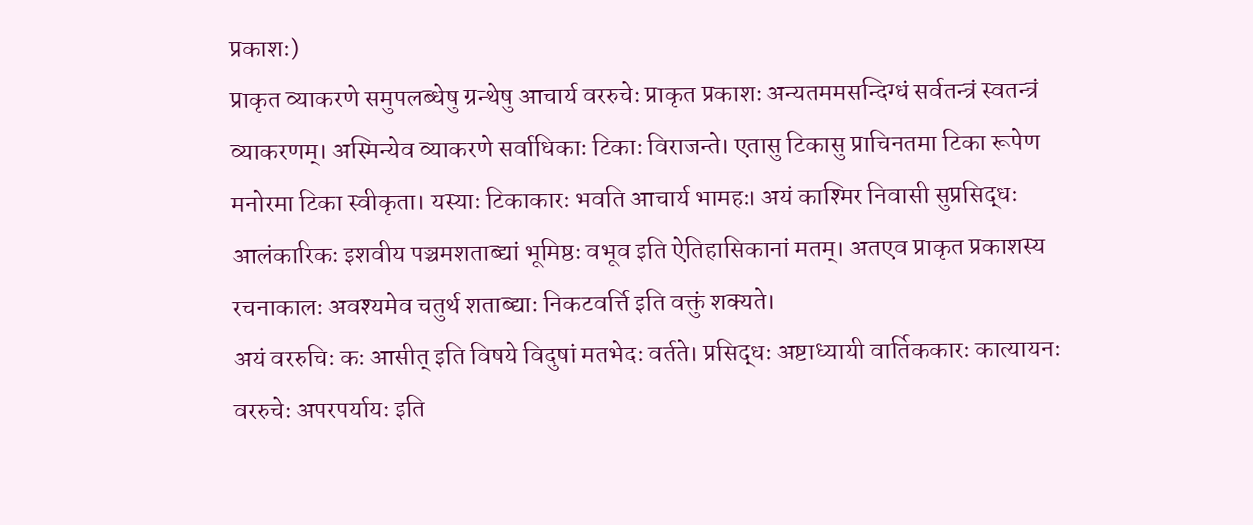प्रकाशः)
प्राकृत व्याकरणे समुपलब्धेषु ग्रन्थेषु आचार्य वररुचेः प्राकृत प्रकाशः अन्यतममसन्दिग्धं सर्वतन्त्रं स्वतन्त्रं व्याकरणम्। अस्मिन्येव व्याकरणे सर्वाधिकाः टिकाः विराजन्ते। एतासु टिकासु प्राचिनतमा टिका रूपेण मनोरमा टिका स्वीकृता। यस्याः टिकाकारः भवति आचार्य भामहः। अयं काश्मिर निवासी सुप्रसिद्धः आलंकारिकः इशवीय पञ्चमशताब्द्यां भूमिष्ठः वभूव इति ऐतिहासिकानां मतम्। अतएव प्राकृत प्रकाशस्य रचनाकालः अवश्यमेव चतुर्थ शताब्द्याः निकटवर्त्ति इति वक्तुं शक्यते।
अयं वररुचिः कः आसीत् इति विषये विदुषां मतभेदः वर्तते। प्रसिद्धः अष्टाध्यायी वार्तिककारः कात्यायनः वररुचेः अपरपर्यायः इति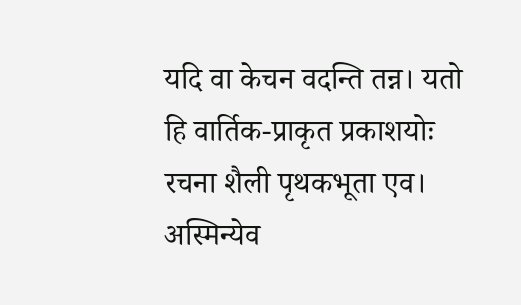यदि वा केचन वदन्ति तन्न। यतो हि वार्तिक-प्राकृत प्रकाशयोः रचना शैली पृथकभूता एव। अस्मिन्येव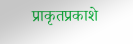प्राकृतप्रकाशे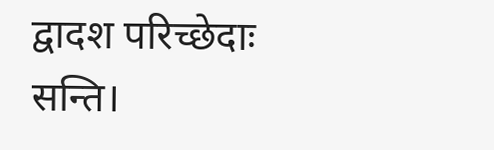द्वादश परिच्छेदाः सन्ति।